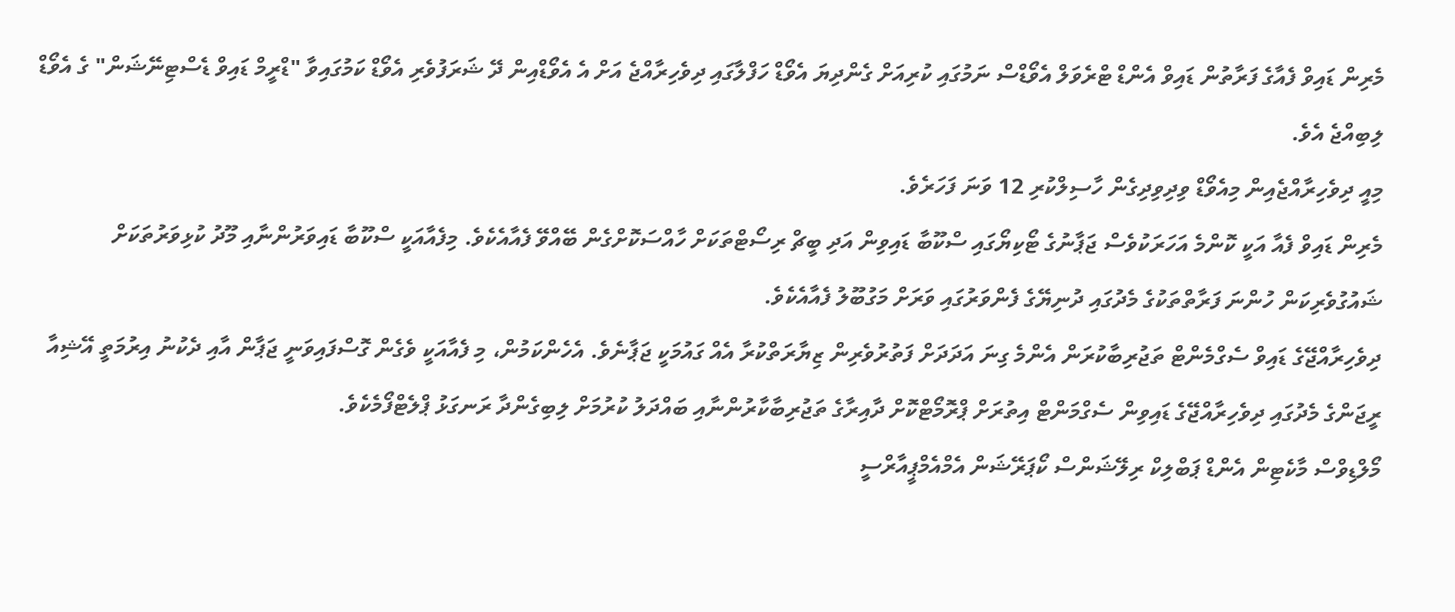މެރިން ޑައިވް ފެއާގެ ފަރާތުން ޑައިވް އެންޑް ޓްރެވަލް އެވޯޑްސް ނަމުގައި ކުރިއަށް ގެންދިޔަ އެވޯޑް ހަފްލާގައި ދިވެހިރާއްޖެ އަށް އެ އެވޯޑްއިން ދޭ ޝަރަފުވެރި އެވޯޑް ކަމުގައިވާ "ޑްރީމް ޑައިވް ޑެސްޓިނޭޝަން" ގެ އެވޯޑް ލިބިއްޖެ އެވެ.
މިއީ ދިވެހިރާއްޖެއިން މިއެވޯޑް ވިދިވިދިގެން ހާސިލްކުރި 12 ވަނަ ފަހަރެވެ.
މެރިން ޑައިވް ފެއާ އަކީ ކޮންމެ އަހަރަކުވެސް ޖަޕާނުގެ ޓޯކިޔޯގައި ސްކޫބާ ޑައިވިން އަދި ބީޗް ރިސޯޓްތަކަށް ހާއްސަކޮށްގެން ބޭއްވޭ ފެއާއެކެވެ. މިފެއާއަކީ ސްކޫބާ ޑައިވަރުންނާއި މޫދު ކުޅިވަރުތަކަށް ޝައުގުވެރިކަން ހުންނަ ފަރާތްތަކުގެ މެދުގައި ދުނިޔޭގެ ފެންވަރުގައި ވަރަށް މަގުބޫލު ފެއާއެކެވެ.
ދިވެހިރާއްޖޭގެ ޑައިވް ސެގްމެންޓް ތަޖުރިބާކުރަން އެންމެ ގިނަ އަދަދަށް ފަތުރުވެރިން ޒިޔާރަތްކުރާ އެއް ގައުމަކީ ޖަޕާނެވެ. އެހެންކަމުން، މި ފެއާއަކީ ވެގެން ގޮސްފައިވަނީ ޖަޕާން އާއި ދެކުނު އިރުމަތީ އޭޝިއާ ރީޖަންގެ މެދުގައި ދިވެހިރާއްޖޭގެ ޑައިވިން ސެގްމަންޓް އިތުރަށް ޕްރޮމޯޓްކޮށް ދާއިރާގެ ތަޖުރިބާކާރުންނާއި ބައްދަލު ކުރުމަށް ލިބިގެންދާ ރަނގަޅު ޕްލެޓްފޯމެކެވެ.
މޯލްޑިވްސް މާކެޓިން އެންޑް ޕަބްލިކް ރިލޭޝަންސް ކޯޕަރޭޝަން އެމްއެމްޕީއާރްސީ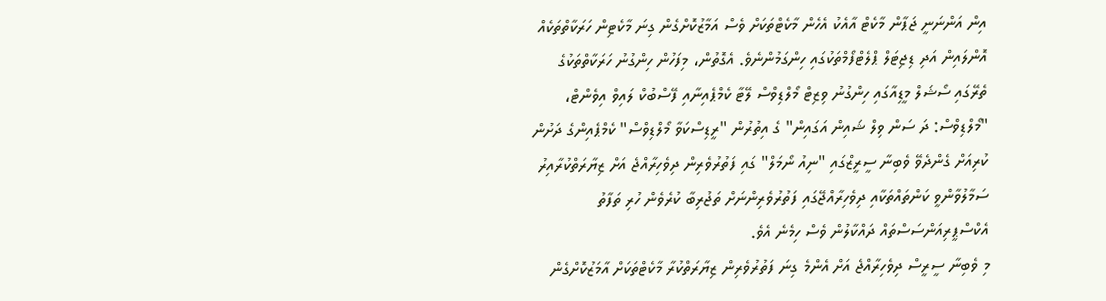އިން އަންނަނީ ޖަޕާން މާކެޓް އާއެކު އެހެން މާކެޓްތަކަށް ވެސް އަމާޒުކޮށްގެން ގިނަ މާކެޓިން ހަރަކާތްތަކެއް އޮންލައިން އަދި ޑިޖިޓަލް ޕްލެޓްފޯމްތަކުގައި ހިންގަމުންނެވެ. އެގޮތުން، މިފަހުން ހިންގުނު ހަރަކާތްތަކުގެ ތެރޭގައި ސޯޝަލް މީޑިއާގައި ހިންގުނު ވިޒިޓް މޯލްޑިވްސް ލޭޓާ ކެމްޕެއިނާއި ފޭސްބުކް ލައިވް އިވެންޓް، "މޯލްޑިވްސް: ދަ ސަން ވިލް ޝައިން އަގައިން" ގެ އިތުރުން "ރީޑިސްކަވާ މޯލްޑިވްސް" ކެމްޕެއިންގެ ދަށުން ކުރިއަށް ގެންދެވޭ ވެބިނާ ސީރީޒްގައި "ނިއު ނޯމަލް" ގައި ފަތުރުވެރިން ދިވެހިރާއްޖެ އަށް ޒިޔާރަތްކުރާއިރު ސަމާލުވާންވީ ކަންތައްތަކާއި ދިވެހިރާއްޖޭގައި ފަތުރުވެރިންނަށް ތަޖުރިބާ ކުރެވެން ހުރި ތަފާތު އެކްސްޕީރިއަންސަސްތައް ދައްކާލުން ވެސް ހިމެނެ އެވެ.
މި ވެބިނާ ސީރީސް ދިވެހިރާއްޖެ އަށް އެންމެ ގިނަ ފަތުރުވެރިން ޒިޔާރަތްކުރާ މާކެޓްތަކަށް އާމަޒުކޮށްގެން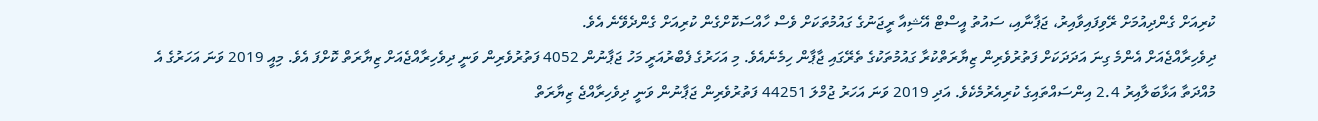ކުރިއަށް ގެންދިއުމަށް ރޭވިފައިވާއިރު، ޖަޕާނާއި، ސައުތު އީސްޓް އޭޝިއާ ރީޖަނުގެ ގައުމުތަކަށް ވެސް ހާއްސަކޮށްގެން ކުރިއަށް ގެންދެވޭނެ އެވެ.
ދިވެހިރާއްޖެއަށް އެންމެ ގިނަ އަދަދަކަށް ފަތުރުވެރިން ޒިޔާރަތްކުރާ ގައުމުތަކުގެ ތެރޭގައި ޖާޕާން ހިމެނެއެވެ. މި އަހަރުގެ ފެބްރުއަރީ މަހު ޖަޕާނުން 4052 ފަތުރުވެރިން ވަނީ ދިވެހިރާއްޖެއަށް ޒިޔާރަތް ކޮށްފަ އެވެ. މިއީ 2019 ވަނަ އަހަރުގެ އެ މުއްދަތާ އަޅާބަލާއިރު 2.4 އިންސައްތައިގެ ކުރިއެރުމެކެވެ. އަދި 2019 ވަނަ އަހަރު ޖުމްލަ 44251 ފަތުރުވެރިން ޖަޕާނުން ވަނީ ދިވެހިރާއްޖެ ޒިޔާރަތް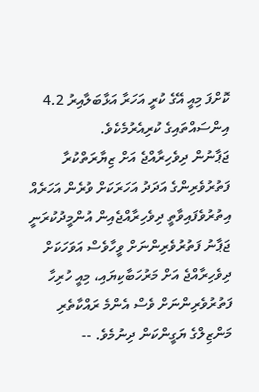ކޮށްފަ މިއީ އޭގެ ކުރީ އަހަރާ އަޅާބަލާއިރު 4.2 އިންސައްތައިގެ ކުރިއެރުމެކެވެ.
ޖަޕާނުން ދިވެހިރާއްޖެ އަށް ޒިޔާރަތްކުރާ ފަތުރުވެރިންގެ އަދަދު އަހަރަކަށް ވުރެން އަހަރެއް އިތުރުވެފައިވާތީ ދިވެހިރާއްޖެއިން އުންމީދުކުރަނީ ޖަޕާނު ފަތުރުވެރިންނަށް ވީހާވެސް އަވަހަކަށް ދިވެހިރާއްޖެ އަށް މަރުހަބާކިޔައި، މިއީ ހުރިހާ ފަތުރުވެރިންނަށް ވެސް އެންމެ ރައްކާތެރި މަންޒިލްގެ ޔަގީންކަން ދިނުމެވެ. --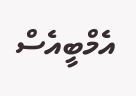އެމްބީއެސް